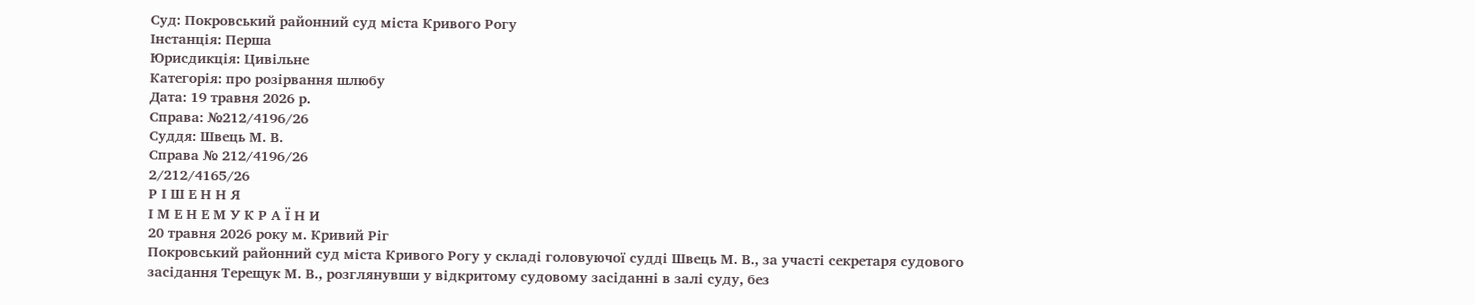Суд: Покровський районний суд міста Кривого Рогу
Інстанція: Перша
Юрисдикція: Цивільне
Категорія: про розірвання шлюбу
Дата: 19 травня 2026 р.
Справа: №212/4196/26
Суддя: Швець М. В.
Справа № 212/4196/26
2/212/4165/26
Р І Ш Е Н Н Я
І М Е Н Е М У К Р А Ї Н И
20 травня 2026 року м. Кривий Ріг
Покровський районний суд міста Кривого Рогу у складі головуючої судді Швець М. В., за участі секретаря судового засідання Терещук М. В., розглянувши у відкритому судовому засіданні в залі суду, без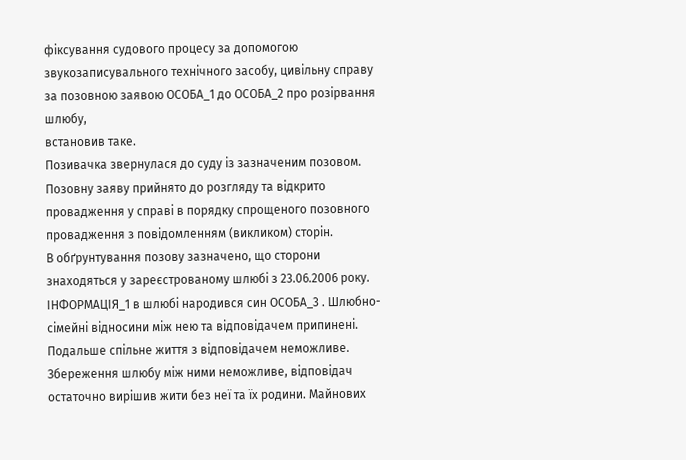фіксування судового процесу за допомогою звукозаписувального технічного засобу, цивільну справу за позовною заявою ОСОБА_1 до ОСОБА_2 про розірвання шлюбу,
встановив таке.
Позивачка звернулася до суду із зазначеним позовом. Позовну заяву прийнято до розгляду та відкрито провадження у справі в порядку спрощеного позовного провадження з повідомленням (викликом) сторін.
В обґрунтування позову зазначено, що сторони знаходяться у зареєстрованому шлюбі з 23.06.2006 року. ІНФОРМАЦІЯ_1 в шлюбі народився син ОСОБА_3 . Шлюбно-сімейні відносини між нею та відповідачем припинені. Подальше спільне життя з відповідачем неможливе. Збереження шлюбу між ними неможливе, відповідач остаточно вирішив жити без неї та їх родини. Майнових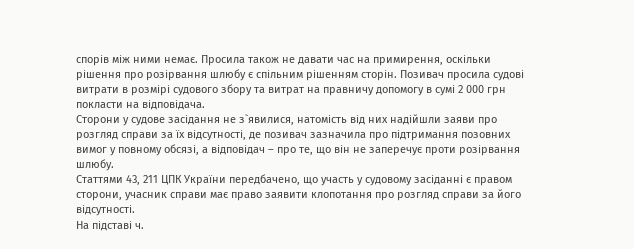спорів між ними немає. Просила також не давати час на примирення, оскільки рішення про розірвання шлюбу є спільним рішенням сторін. Позивач просила судові витрати в розмірі судового збору та витрат на правничу допомогу в сумі 2 000 грн покласти на відповідача.
Сторони у судове засідання не з`явилися, натомість від них надійшли заяви про розгляд справи за їх відсутності, де позивач зазначила про підтримання позовних вимог у повному обсязі, а відповідач – про те, що він не заперечує проти розірвання шлюбу.
Статтями 43, 211 ЦПК України передбачено, що участь у судовому засіданні є правом сторони, учасник справи має право заявити клопотання про розгляд справи за його відсутності.
На підставі ч.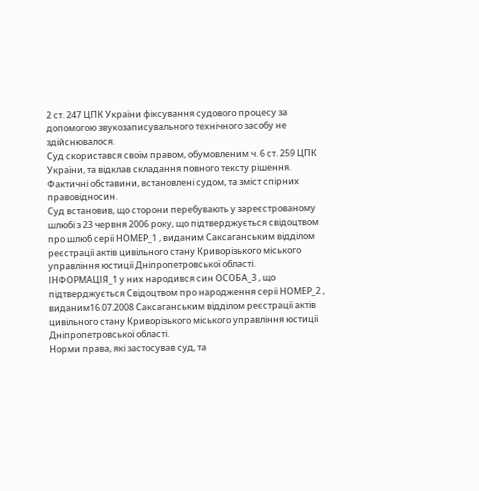2 ст. 247 ЦПК України фіксування судового процесу за допомогою звукозаписувального технічного засобу не здійснювалося.
Суд скористався своїм правом, обумовленим ч. 6 ст. 259 ЦПК України, та відклав складання повного тексту рішення.
Фактичні обставини, встановлені судом, та зміст спірних правовідносин.
Суд встановив, що сторони перебувають у зареєстрованому шлюбі з 23 червня 2006 року, що підтверджується свідоцтвом про шлюб серії НОМЕР_1 , виданим Саксаганським відділом реєстрації актів цивільного стану Криворізького міського управління юстиції Дніпропетровської області.
ІНФОРМАЦІЯ_1 у них народився син ОСОБА_3 , що підтверджується Свідоцтвом про народження серії НОМЕР_2 , виданим16.07.2008 Саксаганським відділом реєстрації актів цивільного стану Криворізького міського управління юстиції Дніпропетровської області.
Норми права, які застосував суд, та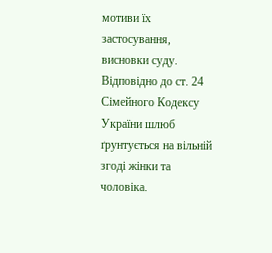мотиви їх застосування, висновки суду.
Відповідно до ст. 24 Сімейного Кодексу України шлюб ґрунтується на вільній згоді жінки та чоловіка.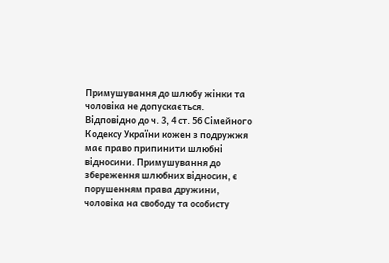Примушування до шлюбу жінки та чоловіка не допускається.
Відповідно до ч. 3, 4 ст. 56 Сімейного Кодексу України кожен з подружжя має право припинити шлюбні відносини. Примушування до збереження шлюбних відносин, є порушенням права дружини, чоловіка на свободу та особисту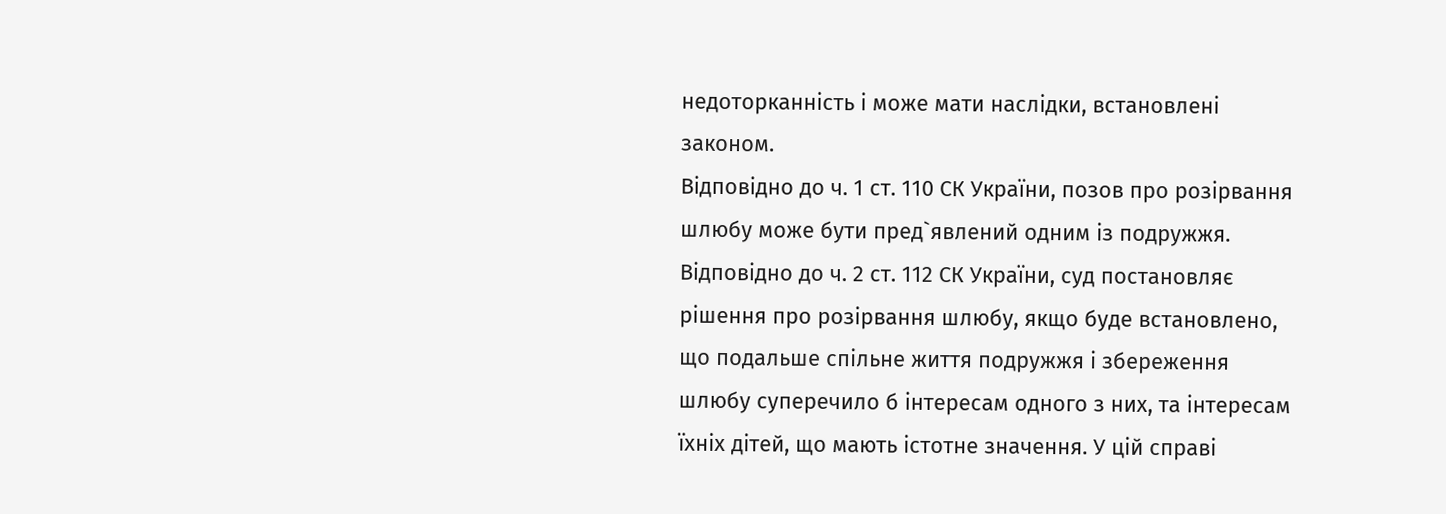недоторканність і може мати наслідки, встановлені законом.
Відповідно до ч. 1 ст. 110 СК України, позов про розірвання шлюбу може бути пред`явлений одним із подружжя.
Відповідно до ч. 2 ст. 112 СК України, суд постановляє рішення про розірвання шлюбу, якщо буде встановлено, що подальше спільне життя подружжя і збереження шлюбу суперечило б інтересам одного з них, та інтересам їхніх дітей, що мають істотне значення. У цій справі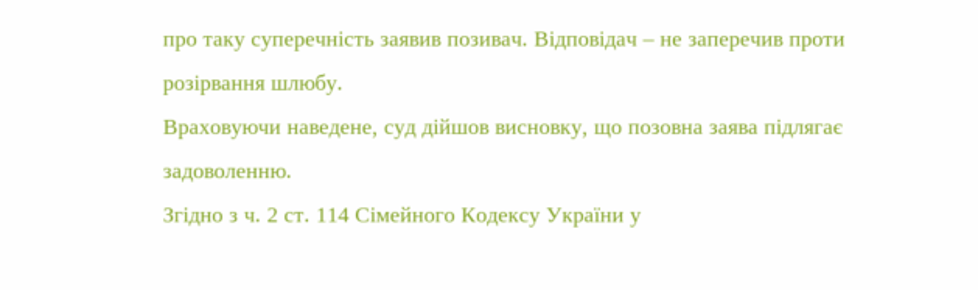про таку суперечність заявив позивач. Відповідач – не заперечив проти розірвання шлюбу.
Враховуючи наведене, суд дійшов висновку, що позовна заява підлягає задоволенню.
Згідно з ч. 2 ст. 114 Сімейного Кодексу України у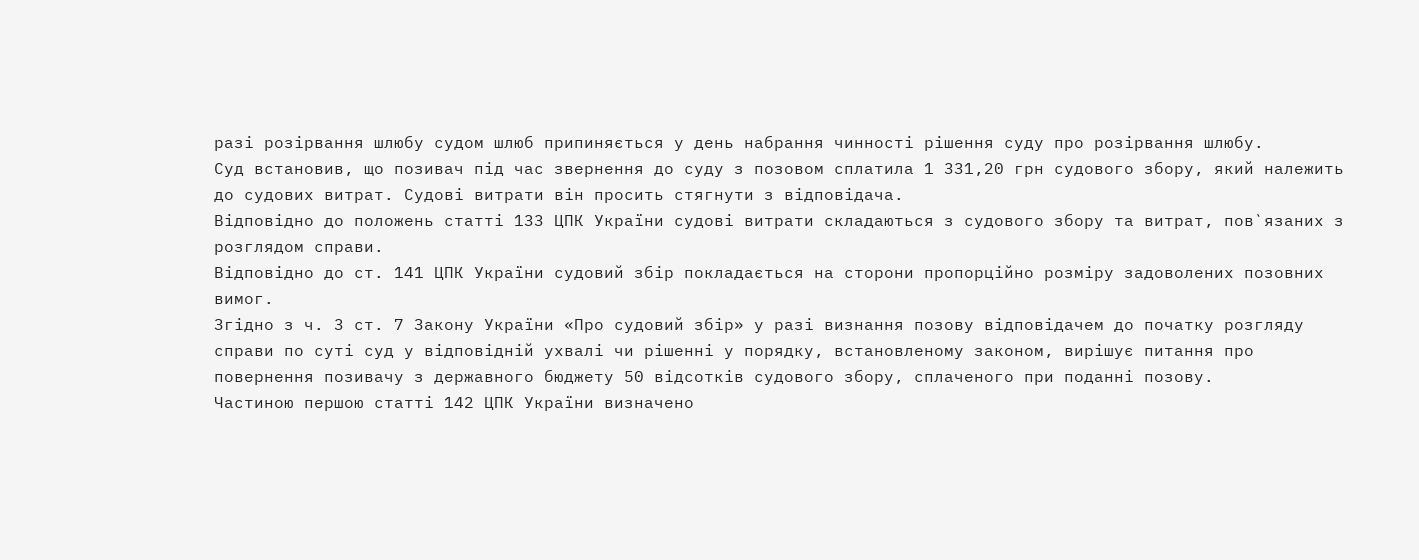разі розірвання шлюбу судом шлюб припиняється у день набрання чинності рішення суду про розірвання шлюбу.
Суд встановив, що позивач під час звернення до суду з позовом сплатила 1 331,20 грн судового збору, який належить до судових витрат. Судові витрати він просить стягнути з відповідача.
Відповідно до положень статті 133 ЦПК України судові витрати складаються з судового збору та витрат, пов`язаних з розглядом справи.
Відповідно до ст. 141 ЦПК України судовий збір покладається на сторони пропорційно розміру задоволених позовних вимог.
Згідно з ч. 3 ст. 7 Закону України «Про судовий збір» у разі визнання позову відповідачем до початку розгляду справи по суті суд у відповідній ухвалі чи рішенні у порядку, встановленому законом, вирішує питання про повернення позивачу з державного бюджету 50 відсотків судового збору, сплаченого при поданні позову.
Частиною першою статті 142 ЦПК України визначено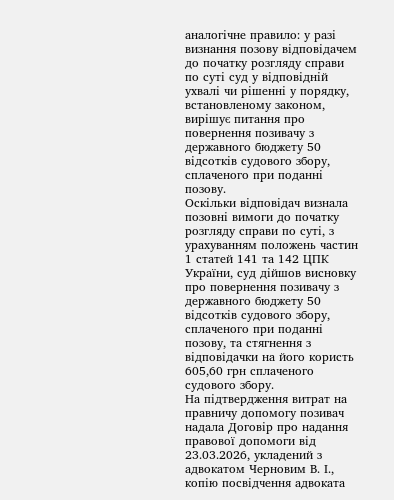аналогічне правило: у разі визнання позову відповідачем до початку розгляду справи по суті суд у відповідній ухвалі чи рішенні у порядку, встановленому законом, вирішує питання про повернення позивачу з державного бюджету 50 відсотків судового збору, сплаченого при поданні позову.
Оскільки відповідач визнала позовні вимоги до початку розгляду справи по суті, з урахуванням положень частин 1 статей 141 та 142 ЦПК України, суд дійшов висновку про повернення позивачу з державного бюджету 50 відсотків судового збору, сплаченого при поданні позову, та стягнення з відповідачки на його користь 605,60 грн сплаченого судового збору.
На підтвердження витрат на правничу допомогу позивач надала Договір про надання правової допомоги від 23.03.2026, укладений з адвокатом Черновим В. І., копію посвідчення адвоката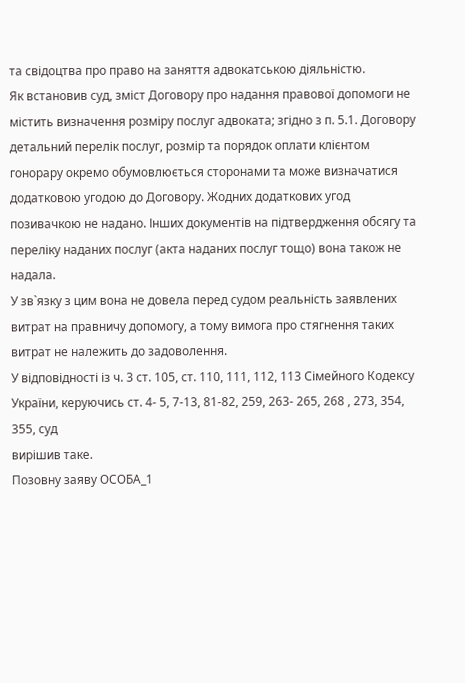та свідоцтва про право на заняття адвокатською діяльністю.
Як встановив суд, зміст Договору про надання правової допомоги не містить визначення розміру послуг адвоката; згідно з п. 5.1. Договору детальний перелік послуг, розмір та порядок оплати клієнтом гонорару окремо обумовлюється сторонами та може визначатися додатковою угодою до Договору. Жодних додаткових угод позивачкою не надано. Інших документів на підтвердження обсягу та переліку наданих послуг (акта наданих послуг тощо) вона також не надала.
У зв`язку з цим вона не довела перед судом реальність заявлених витрат на правничу допомогу, а тому вимога про стягнення таких витрат не належить до задоволення.
У відповідності із ч. 3 ст. 105, ст. 110, 111, 112, 113 Сімейного Кодексу України, керуючись ст. 4- 5, 7-13, 81-82, 259, 263- 265, 268 , 273, 354, 355, суд
вирішив таке.
Позовну заяву ОСОБА_1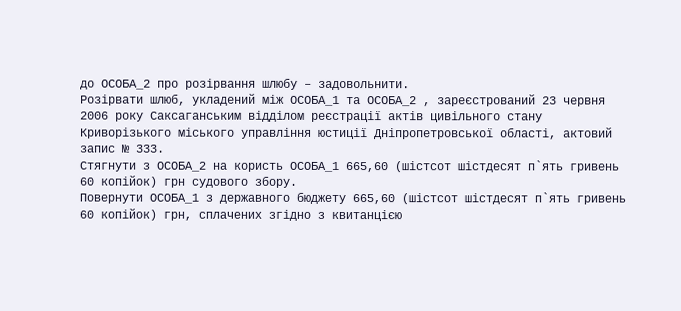до ОСОБА_2 про розірвання шлюбу – задовольнити.
Розірвати шлюб, укладений між ОСОБА_1 та ОСОБА_2 , зареєстрований 23 червня 2006 року Саксаганським відділом реєстрації актів цивільного стану Криворізького міського управління юстиції Дніпропетровської області, актовий запис № 333.
Стягнути з ОСОБА_2 на користь ОСОБА_1 665,60 (шістсот шістдесят п`ять гривень 60 копійок) грн судового збору.
Повернути ОСОБА_1 з державного бюджету 665,60 (шістсот шістдесят п`ять гривень 60 копійок) грн, сплачених згідно з квитанцією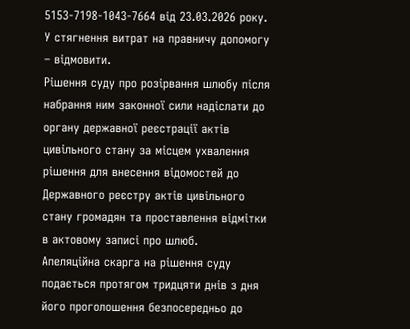5153-7198-1043-7664 від 23.03.2026 року.
У стягнення витрат на правничу допомогу – відмовити.
Рішення суду про розірвання шлюбу після набрання ним законної сили надіслати до органу державної реєстрації актів цивільного стану за місцем ухвалення рішення для внесення відомостей до Державного реєстру актів цивільного стану громадян та проставлення відмітки в актовому записі про шлюб.
Апеляційна скарга на рішення суду подається протягом тридцяти днів з дня його проголошення безпосередньо до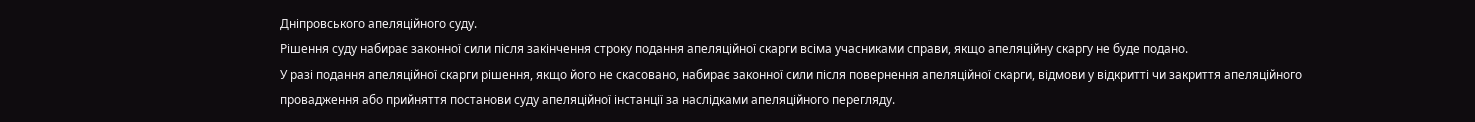Дніпровського апеляційного суду.
Рішення суду набирає законної сили після закінчення строку подання апеляційної скарги всіма учасниками справи, якщо апеляційну скаргу не буде подано.
У разі подання апеляційної скарги рішення, якщо його не скасовано, набирає законної сили після повернення апеляційної скарги, відмови у відкритті чи закриття апеляційного провадження або прийняття постанови суду апеляційної інстанції за наслідками апеляційного перегляду.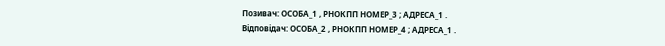Позивач: ОСОБА_1 , РНОКПП НОМЕР_3 ; АДРЕСА_1 .
Відповідач: ОСОБА_2 , РНОКПП НОМЕР_4 ; АДРЕСА_1 .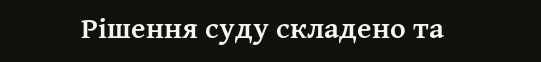Рішення суду складено та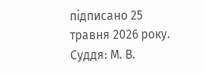підписано 25 травня 2026 року.
Суддя: М. В.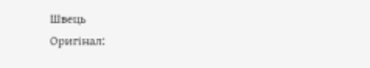Швець
Оригінал: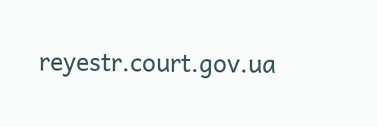reyestr.court.gov.ua